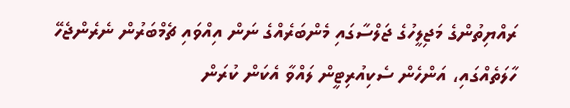ރައްޔިތުންގެ މަޖިލީހުގެ ޖަލްސާގައި މެންބަރެއްގެ ނަން އިއްވައި ޗެމްބަރުން ނެރެންޖެހޭ ހާލަތެއްގައި، އަންހެން ސެކިއުރިޓީން ލައްވާ އެކަން ކުރަން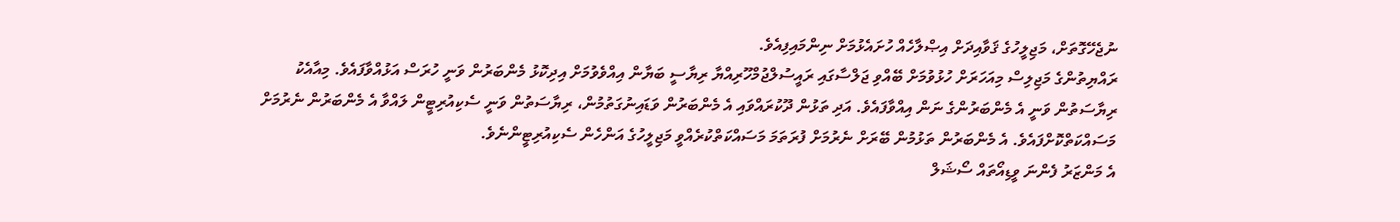ނުޖެހޭގޮތަށް، މަޖިލީހުގެ ޤަވާއިދަށް އިޞްލާހެއް ހުށައެޅުމަށް ނިންމައިފިއެވެ.
ރައްޔިތުންގެ މަޖިލިސް މިއަހަރަށް ހުޅުވުމަށް ބޭއްވި ޖަލްސާގައި ރައީސުލްޖުމްހޫރިއްޔާ ރިޔާސީ ބަޔާން އިއްވެވުމަށް އިދިކޮޅު މެންބަރުން ވަނީ ހުރަސް އަޅުއްވާފައެވެ. މިއާއެކު ރިޔާސަތުން ވަނީ އެ މެންބަރުންގެ ނަން އިއްވާފައެވެ. އަދި ތަޅުން ދޫކުރައްވައި އެ މެންބަރުން ވަޑައިނުގަތުމުން، ރިޔާސަތުން ވަނީ ސެކިއުރިޓީން ލައްވާ އެ މެންބަރުން ނެރުމަށް މަސައްކަތްކޮށްފައެވެ. އެ މެންބަރުން ތަޅުމުން ބޭރަށް ނެރުމަށް ފުރަތަމަ މަސައްކަތްކުރެއްވީ މަޖިލީހުގެ އަންހެން ސެކިއުރިޓީންނެވެ.
އެ މަންޒަރު ފެންނަ ވީޑިއޯތައް ސޯޝަލް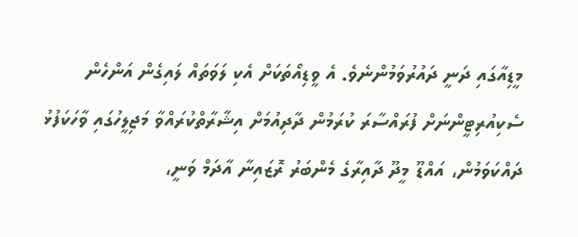މީޑިއާގައި ދަނީ ދައުރުވަމުންނެވެ. އެ ވީޑިއޯތަކަށް އެކި ލަވަތައް ލައިގެން އަންހެން ސެކިއުރިޓީންނަށް ފުރައްސާރަ ކުރަމުން ދާދިއުމަށް އިޝާރާތްކުރައްވާ މަޖިލީހުގައި ވާހަކަފުޅު ދައްކަވަމުން، އައްޑޫ މީދޫ ދާއިރާގެ މެންބަރު ރޮޒައިނާ އާދަމް ވަނީ،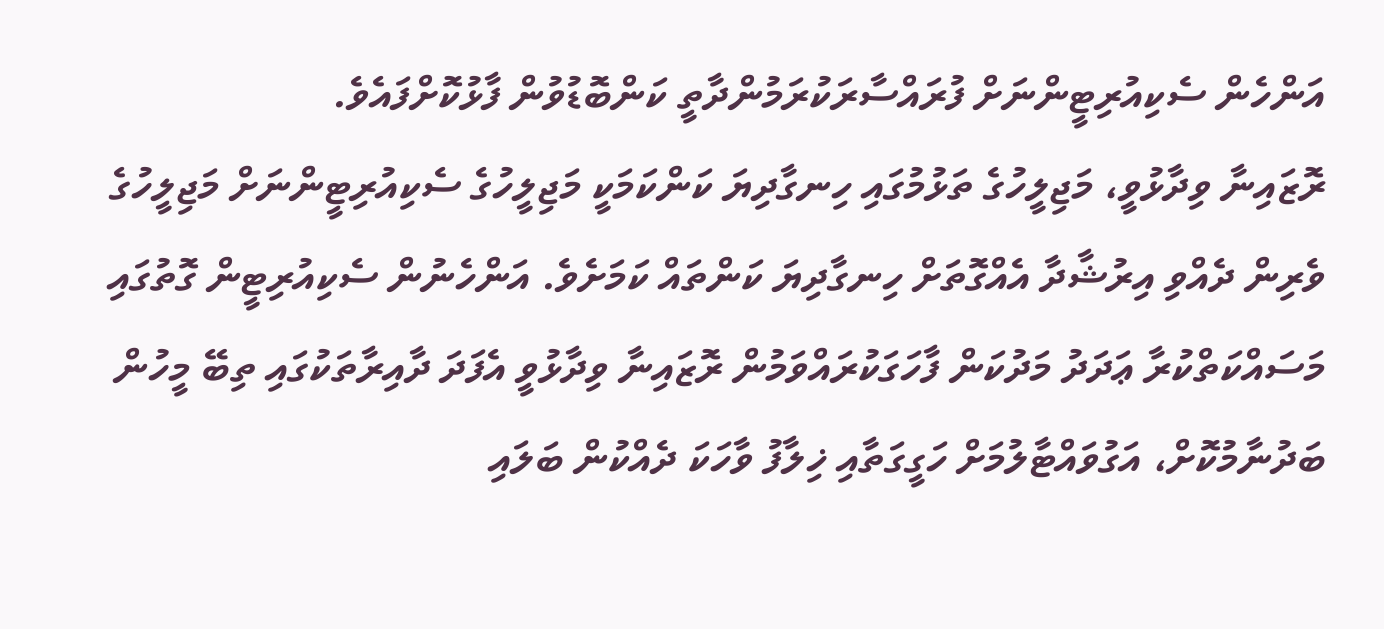އަންހެން ސެކިއުރިޓީންނަށް ފުރައްސާރަކުރަމުންދާތީ ކަންބޮޑުވުން ފާޅުކޮށްފައެވެ.
ރޮޒައިނާ ވިދާޅުވީ، މަޖިލީހުގެ ތަޅުމުގައި ހިނގާދިޔަ ކަންކަމަކީ މަޖިލީހުގެ ސެކިއުރިޓީންނަށް މަޖިލީހުގެ ވެރިން ދެއްވި އިރުޝާދާ އެއްގޮތަށް ހިނގާދިޔަ ކަންތައް ކަމަށެވެ. އަންހެނުން ސެކިއުރިޓީން ގޮތުގައި މަސައްކަތްކުރާ ޢަދަދު މަދުކަން ފާހަގަކުރައްވަމުން ރޮޒައިނާ ވިދާޅުވީ އެފަދަ ދާއިރާތަކުގައި ތިބޭ މީހުން ބަދުނާމުކޮށް، އަގުވައްޓާލުމަށް ހަގީގަތާއި ޚިލާފު ވާހަކަ ދެއްކުން ބަލައި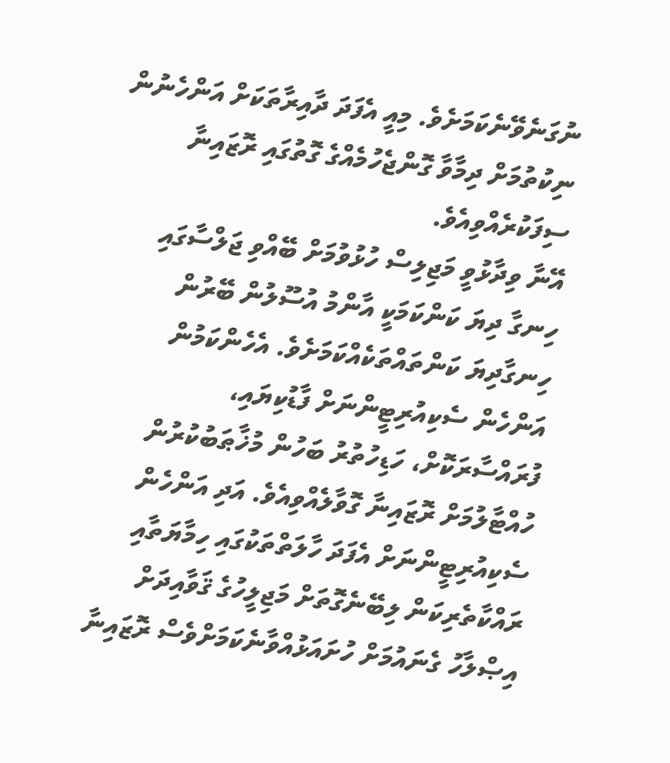ނުގަނެވޭނެކަމަށެވެ. މިއީ އެފަދަ ދާއިރާތަކަށް އަންހެނުން ނިކުތުމަށް ދިމާވާ ގޮންޖެހުމެއްގެ ގޮތުގައި ރޮޒައިނާ ސިފަކުރެއްވިއެވެ.
އޭނާ ވިދާޅުވީ މަޖިލިސް ހުޅުވުމަށް ބޭއްވި ޖަލްސާގައި ހިނގާ ދިޔަ ކަންކަމަކީ އާންމު އުސޫލުން ބޭރުން ހިނގާދިޔަ ކަންތައްތަކެއްކަމަށެވެ. އެހެންކަމުން އަންހެން ސެކިއުރިޓީންނަށް ފާޑުކިޔައި، ފުރައްސާރަކޮށް، ހަޑިހުތުރު ބަހުން މުޚާޠަބުކުރުން ހުއްޓާލުމަށް ރޮޒައިނާ ގޮވާލެއްވިއެވެ. އަދި އަންހެން ސެކިއުރިޓީންނަށް އެފަދަ ހާލަތްތަކުގައި ހިމާޔަތާއި ރައްކާތެރިކަން ލިބޭނެގޮތަށް މަޖިލީހުގެ ޤަވާއިދަށް އިޞްލާހު ގެނައުމަށް ހުށައަޅުއްވާނެކަމަށްވެސް ރޮޒައިނާ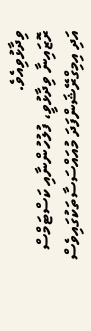ވިދާޅުވިއެވެ.
ރޮޒައިނާ ވިދާޅުވީ، ފުލުހުންނާއި ކަސްޓަމްސް އަދި އިމިގްރޭޝަންފަދަ މުއައްސަސާތަކުގައިވެސް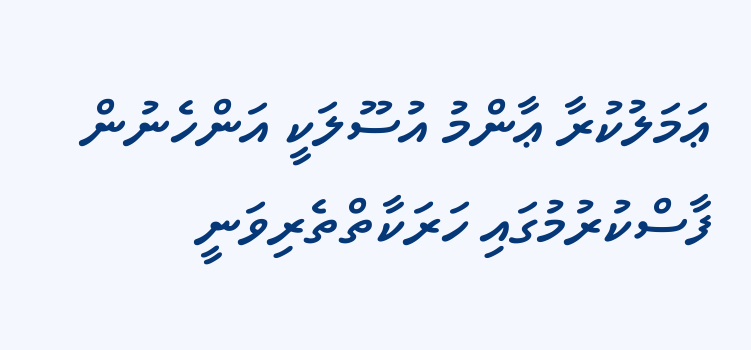ޢަމަލުކުރާ ޢާންމު އުސޫލަކީ އަންހެނުން ފާސްކުރުމުގައި ހަރަކާތްތެރިވަނީ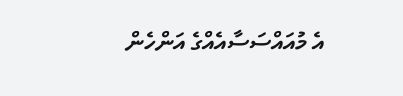އެ މުއައްސަސާއެއްގެ އަންހެން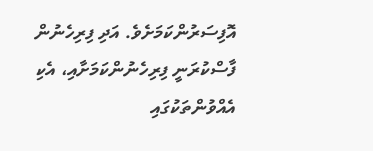އޮފިސަރުންކަމަށެވެ. އަދި ފިރިހެނުން ފާސްކުރަނީ ފިރިހެނުންކަމަށާއި، އެކި އެއްވުންތަކުގައި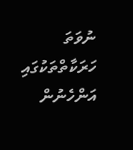ނުވަތަ ހަރަކާތްތަކުގައި އަންހެނުން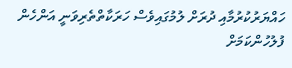ހައްޔަރުކުރުމާއި ދުރަށް ލުމުގައިވެސް ހަރަކާތްތެރިވަނީ އަންހެން ފުލުހުންކަމަށް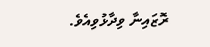ރޮޒައިނާ ވިދާޅުވިއެވެ.